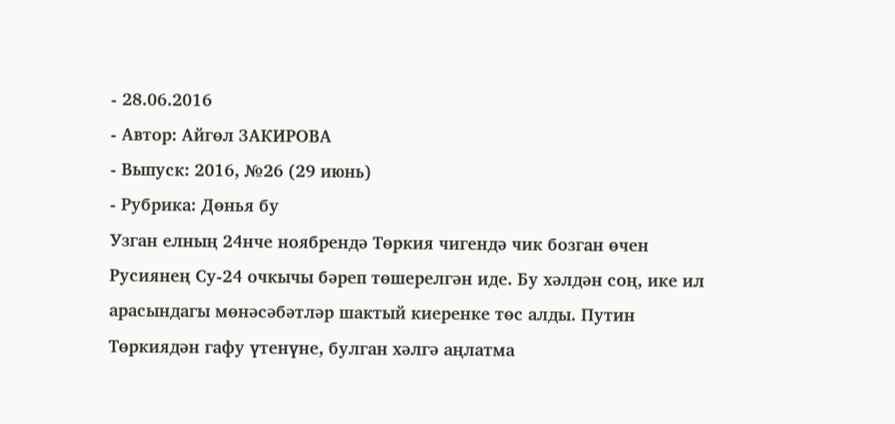- 28.06.2016
- Автор: Айгөл ЗАКИРОВА
- Выпуск: 2016, №26 (29 июнь)
- Рубрика: Дөнья бу
Узган елның 24нче ноябрендә Төркия чигендә чик бозган өчен Русиянең Су-24 очкычы бәреп төшерелгән иде. Бу хәлдән соң, ике ил арасындагы мөнәсәбәтләр шактый киеренке төс алды. Путин Төркиядән гафу үтенүне, булган хәлгә аңлатма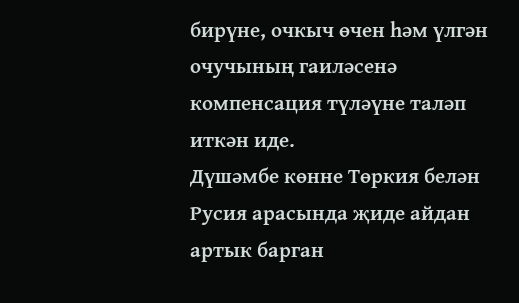бирүне, очкыч өчен һәм үлгән очучының гаиләсенә компенсация түләүне таләп иткән иде.
Дүшәмбе көнне Төркия белән Русия арасында җиде айдан артык барган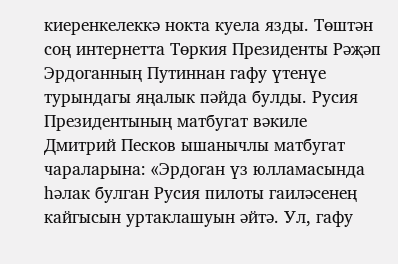киеренкелеккә нокта куела язды. Төштән соң интернетта Төркия Президенты Рәҗәп Эрдоганның Путиннан гафу үтенүе турындагы яңалык пәйда булды. Русия Президентының матбугат вәкиле Дмитрий Песков ышанычлы матбугат чараларына: «Эрдоган үз юлламасында һәлак булган Русия пилоты гаиләсенең кайгысын уртаклашуын әйтә. Ул, гафу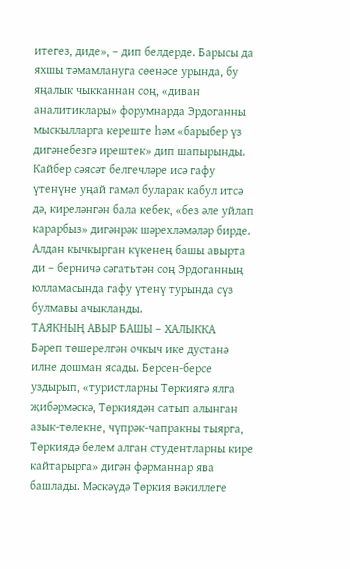итегез, диде», – дип белдерде. Барысы да яхшы тәмамлануга сөенәсе урында, бу яңалык чыкканнан соң, «диван аналитиклары» форумнарда Эрдоганны мыскылларга кереште һәм «барыбер үз дигәнебезгә ирештек» дип шапырынды. Кайбер сәясәт белгечләре исә гафу үтенүне уңай гамәл буларак кабул итсә дә, киреләнгән бала кебек, «без әле уйлап карарбыз» дигәнрәк шәрехләмәләр бирде. Алдан кычкырган күкенең башы авырта ди – берничә сәгатьтән соң Эрдоганның юлламасында гафу үтенү турында сүз булмавы ачыкланды.
ТАЯКНЫҢ АВЫР БАШЫ – ХАЛЫККА
Бәреп төшерелгән очкыч ике дустанә илне дошман ясады. Берсен-берсе уздырып, «туристларны Төркиягә ялга җибәрмәскә, Төркиядән сатып алынган азык-төлекне, чүпрәк-чапракны тыярга, Төркиядә белем алган студентларны кире кайтарырга» дигән фәрманнар ява башлады. Мәскәүдә Төркия вәкиллеге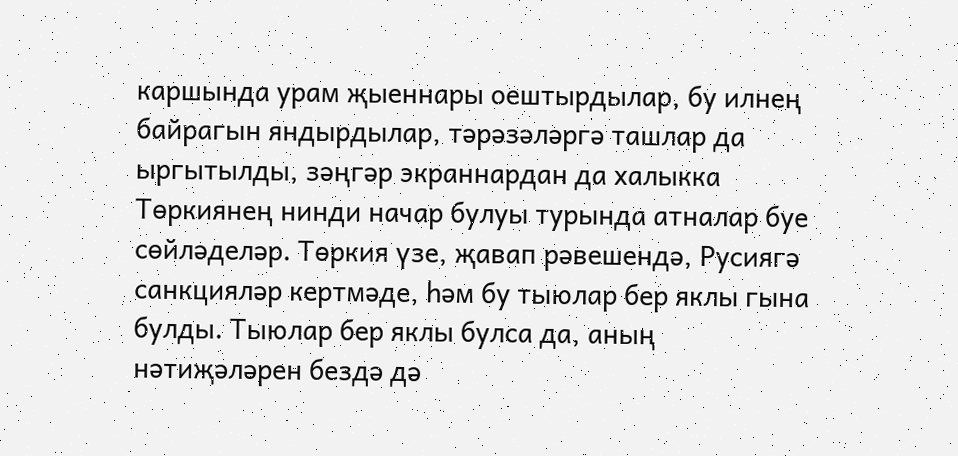каршында урам җыеннары оештырдылар, бу илнең байрагын яндырдылар, тәрәзәләргә ташлар да ыргытылды, зәңгәр экраннардан да халыкка Төркиянең нинди начар булуы турында атналар буе сөйләделәр. Төркия үзе, җавап рәвешендә, Русиягә санкцияләр кертмәде, һәм бу тыюлар бер яклы гына булды. Тыюлар бер яклы булса да, аның нәтиҗәләрен бездә дә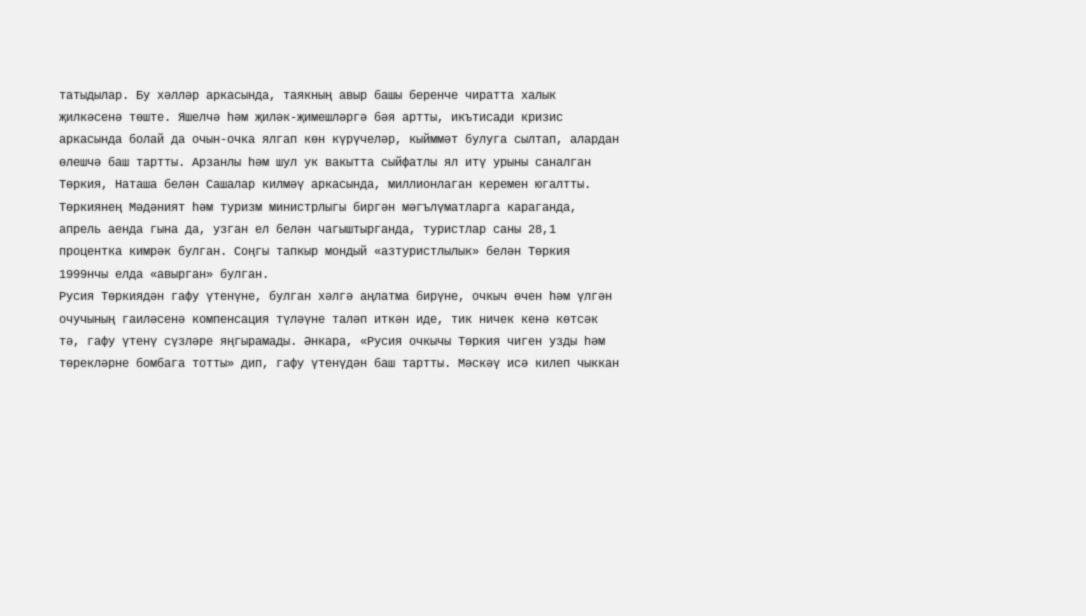татыдылар. Бу хәлләр аркасында, таякның авыр башы беренче чиратта халык җилкәсенә төште. Яшелчә һәм җиләк-җимешләргә бәя артты, икътисади кризис аркасында болай да очын-очка ялгап көн күрүчеләр, кыйммәт булуга сылтап, алардан өлешчә баш тартты. Арзанлы һәм шул ук вакытта сыйфатлы ял итү урыны саналган Төркия, Наташа белән Сашалар килмәү аркасында, миллионлаган керемен югалтты. Төркиянең Мәдәният һәм туризм министрлыгы биргән мәгълүматларга караганда, апрель аенда гына да, узган ел белән чагыштырганда, туристлар саны 28,1 процентка кимрәк булган. Соңгы тапкыр мондый «азтуристлылык» белән Төркия 1999нчы елда «авырган» булган.
Русия Төркиядән гафу үтенүне, булган хәлгә аңлатма бирүне, очкыч өчен һәм үлгән очучының гаиләсенә компенсация түләүне таләп иткән иде, тик ничек кенә көтсәк тә, гафу үтенү сүзләре яңгырамады. Әнкара, «Русия очкычы Төркия чиген узды һәм төрекләрне бомбага тотты» дип, гафу үтенүдән баш тартты. Мәскәү исә килеп чыккан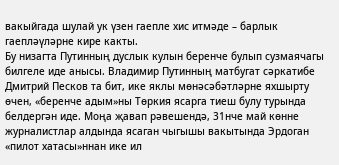вакыйгада шулай ук үзен гаепле хис итмәде – барлык гаепләүләрне кире какты.
Бу низагта Путинның дуслык кулын беренче булып сузмаячагы билгеле иде анысы. Владимир Путинның матбугат сәркатибе Дмитрий Песков та бит, ике яклы мөнәсәбәтләрне яхшырту өчен, «беренче адым»ны Төркия ясарга тиеш булу турында белдергән иде. Моңа җавап рәвешендә, 31нче май көнне журналистлар алдында ясаган чыгышы вакытында Эрдоган «пилот хатасы»ннан ике ил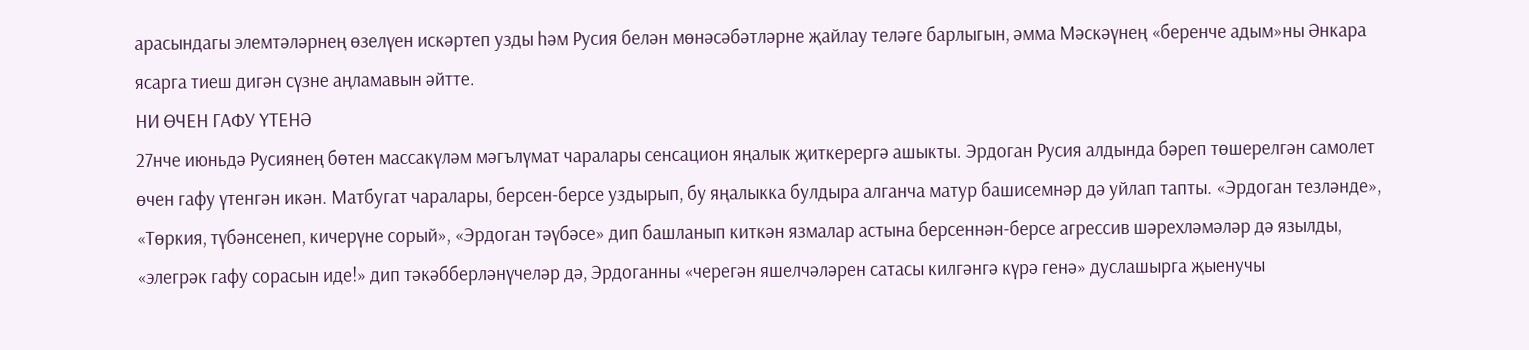арасындагы элемтәләрнең өзелүен искәртеп узды һәм Русия белән мөнәсәбәтләрне җайлау теләге барлыгын, әмма Мәскәүнең «беренче адым»ны Әнкара ясарга тиеш дигән сүзне аңламавын әйтте.
НИ ӨЧЕН ГАФУ ҮТЕНӘ
27нче июньдә Русиянең бөтен массакүләм мәгълүмат чаралары сенсацион яңалык җиткерергә ашыкты. Эрдоган Русия алдында бәреп төшерелгән самолет өчен гафу үтенгән икән. Матбугат чаралары, берсен-берсе уздырып, бу яңалыкка булдыра алганча матур башисемнәр дә уйлап тапты. «Эрдоган тезләнде», «Төркия, түбәнсенеп, кичерүне сорый», «Эрдоган тәүбәсе» дип башланып киткән язмалар астына берсеннән-берсе агрессив шәрехләмәләр дә язылды, «элегрәк гафу сорасын иде!» дип тәкәбберләнүчеләр дә, Эрдоганны «черегән яшелчәләрен сатасы килгәнгә күрә генә» дуслашырга җыенучы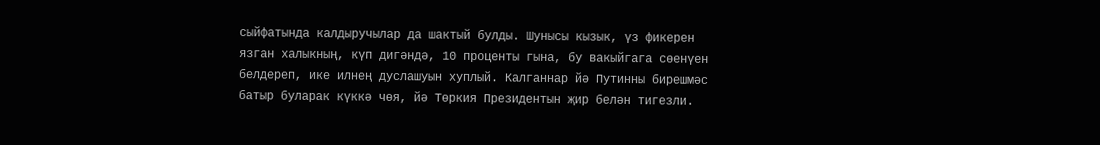сыйфатында калдыручылар да шактый булды. Шунысы кызык, үз фикерен язган халыкның, күп дигәндә, 10 проценты гына, бу вакыйгага сөенүен белдереп, ике илнең дуслашуын хуплый. Калганнар йә Путинны бирешмәс батыр буларак күккә чөя, йә Төркия Президентын җир белән тигезли.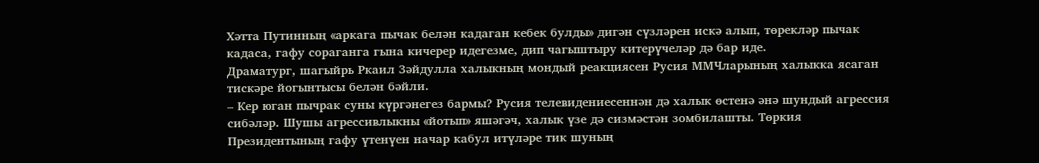Хәтта Путинның «аркага пычак белән кадаган кебек булды» дигән сүзләрен искә алып, төрекләр пычак кадаса, гафу сораганга гына кичерер идегезме, дип чагыштыру китерүчеләр дә бар иде.
Драматург, шагыйрь Ркаил Зәйдулла халыкның мондый реакциясен Русия ММЧларының халыкка ясаган тискәре йогынтысы белән бәйли.
– Кер юган пычрак суны күргәнегез бармы? Русия телевидениесеннән дә халык өстенә әнә шундый агрессия сибәләр. Шушы агрессивлыкны «йотып» яшәгәч, халык үзе дә сизмәстән зомбилашты. Төркия Президентының гафу үтенүен начар кабул итүләре тик шуның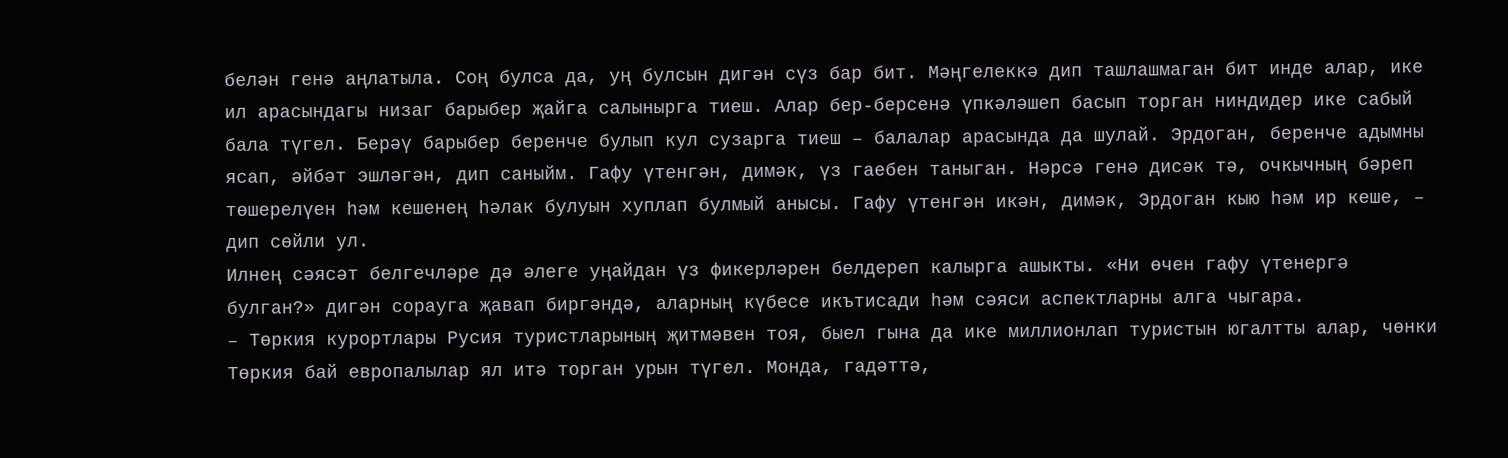белән генә аңлатыла. Соң булса да, уң булсын дигән сүз бар бит. Мәңгелеккә дип ташлашмаган бит инде алар, ике ил арасындагы низаг барыбер җайга салынырга тиеш. Алар бер-берсенә үпкәләшеп басып торган ниндидер ике сабый бала түгел. Берәү барыбер беренче булып кул сузарга тиеш – балалар арасында да шулай. Эрдоган, беренче адымны ясап, әйбәт эшләгән, дип саныйм. Гафу үтенгән, димәк, үз гаебен таныган. Нәрсә генә дисәк тә, очкычның бәреп төшерелүен һәм кешенең һәлак булуын хуплап булмый анысы. Гафу үтенгән икән, димәк, Эрдоган кыю һәм ир кеше, – дип сөйли ул.
Илнең сәясәт белгечләре дә әлеге уңайдан үз фикерләрен белдереп калырга ашыкты. «Ни өчен гафу үтенергә булган?» дигән сорауга җавап биргәндә, аларның күбесе икътисади һәм сәяси аспектларны алга чыгара.
– Төркия курортлары Русия туристларының җитмәвен тоя, быел гына да ике миллионлап туристын югалтты алар, чөнки Төркия бай европалылар ял итә торган урын түгел. Монда, гадәттә,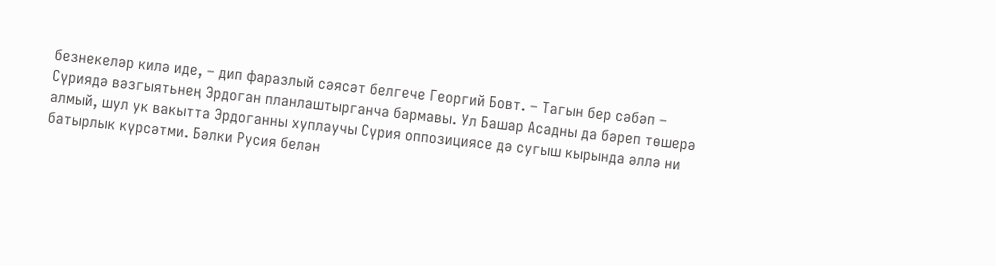безнекеләр килә иде, – дип фаразлый сәясәт белгече Георгий Бовт. – Тагын бер сәбәп – Сүриядә вәзгыятьнең Эрдоган планлаштырганча бармавы. Ул Башар Асадны да бәреп төшерә алмый, шул ук вакытта Эрдоганны хуплаучы Сүрия оппозициясе дә сугыш кырында әллә ни батырлык күрсәтми. Бәлки Русия белән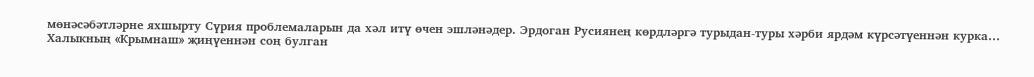мөнәсәбәтләрне яхшырту Сүрия проблемаларын да хәл итү өчен эшләнәдер. Эрдоган Русиянең көрдләргә турыдан-туры хәрби ярдәм күрсәтүеннән курка…
Халыкның «Крымнаш» җиңүеннән соң булган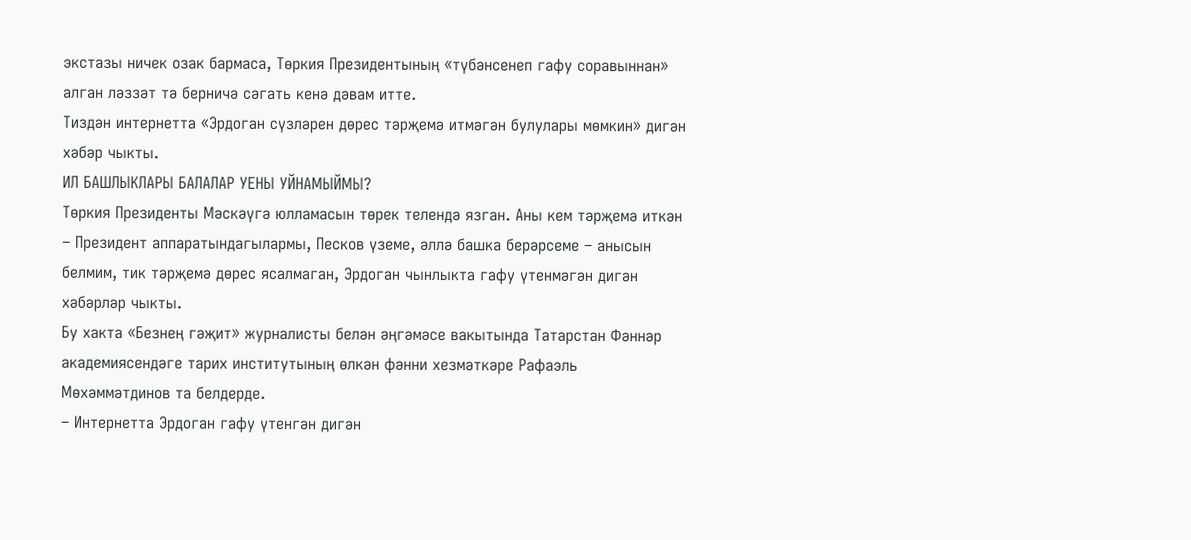экстазы ничек озак бармаса, Төркия Президентының «түбәнсенеп гафу соравыннан» алган ләззәт тә берничә сәгать кенә дәвам итте.
Тиздән интернетта «Эрдоган сүзләрен дөрес тәрҗемә итмәгән булулары мөмкин» дигән хәбәр чыкты.
ИЛ БАШЛЫКЛАРЫ БАЛАЛАР УЕНЫ УЙНАМЫЙМЫ?
Төркия Президенты Мәскәүгә юлламасын төрек телендә язган. Аны кем тәрҗемә иткән – Президент аппаратындагылармы, Песков үземе, әллә башка берәрсеме – анысын белмим, тик тәрҗемә дөрес ясалмаган, Эрдоган чынлыкта гафу үтенмәгән дигән хәбәрләр чыкты.
Бу хакта «Безнең гәҗит» журналисты белән әңгәмәсе вакытында Татарстан Фәннәр академиясендәге тарих институтының өлкән фәнни хезмәткәре Рафаэль Мөхәммәтдинов та белдерде.
– Интернетта Эрдоган гафу үтенгән дигән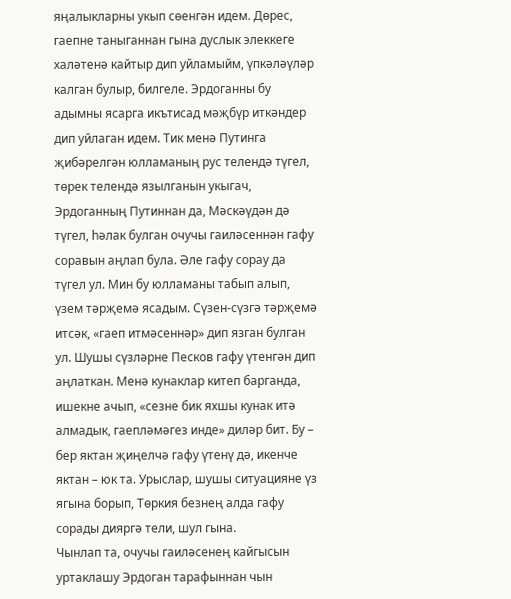яңалыкларны укып сөенгән идем. Дөрес, гаепне таныганнан гына дуслык элеккеге халәтенә кайтыр дип уйламыйм, үпкәләүләр калган булыр, билгеле. Эрдоганны бу адымны ясарга икътисад мәҗбүр иткәндер дип уйлаган идем. Тик менә Путинга җибәрелгән юлламаның рус телендә түгел, төрек телендә язылганын укыгач, Эрдоганның Путиннан да, Мәскәүдән дә түгел, һәлак булган очучы гаиләсеннән гафу соравын аңлап була. Әле гафу сорау да түгел ул. Мин бу юлламаны табып алып, үзем тәрҗемә ясадым. Сүзен-сүзгә тәрҗемә итсәк, «гаеп итмәсеннәр» дип язган булган ул. Шушы сүзләрне Песков гафу үтенгән дип аңлаткан. Менә кунаклар китеп барганда, ишекне ачып, «сезне бик яхшы кунак итә алмадык, гаепләмәгез инде» диләр бит. Бу – бер яктан җиңелчә гафу үтенү дә, икенче яктан – юк та. Урыслар, шушы ситуацияне үз ягына борып, Төркия безнең алда гафу сорады дияргә тели, шул гына.
Чынлап та, очучы гаиләсенең кайгысын уртаклашу Эрдоган тарафыннан чын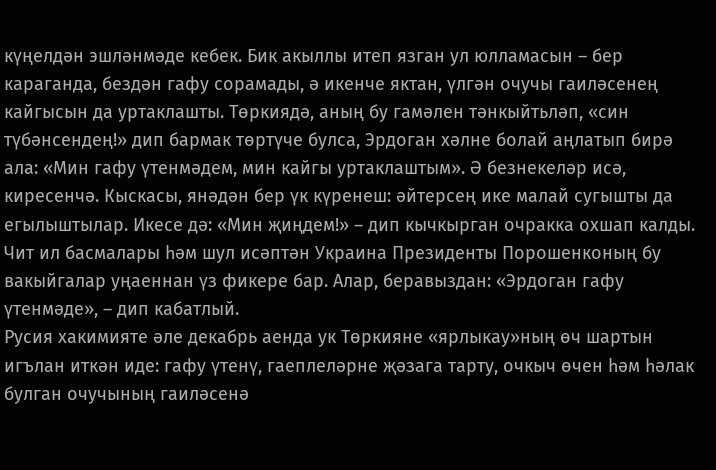күңелдән эшләнмәде кебек. Бик акыллы итеп язган ул юлламасын – бер караганда, бездән гафу сорамады, ә икенче яктан, үлгән очучы гаиләсенең кайгысын да уртаклашты. Төркиядә, аның бу гамәлен тәнкыйтьләп, «син түбәнсендең!» дип бармак төртүче булса, Эрдоган хәлне болай аңлатып бирә ала: «Мин гафу үтенмәдем, мин кайгы уртаклаштым». Ә безнекеләр исә, киресенчә. Кыскасы, янәдән бер үк күренеш: әйтерсең ике малай сугышты да егылыштылар. Икесе дә: «Мин җиңдем!» – дип кычкырган очракка охшап калды.
Чит ил басмалары һәм шул исәптән Украина Президенты Порошенконың бу вакыйгалар уңаеннан үз фикере бар. Алар, беравыздан: «Эрдоган гафу үтенмәде», – дип кабатлый.
Русия хакимияте әле декабрь аенда ук Төркияне «ярлыкау»ның өч шартын игълан иткән иде: гафу үтенү, гаеплеләрне җәзага тарту, очкыч өчен һәм һәлак булган очучының гаиләсенә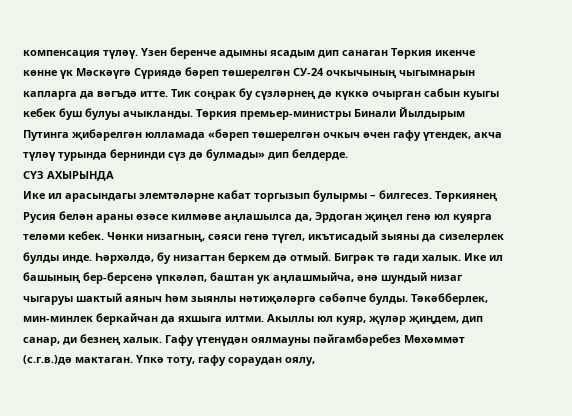компенсация түләү. Үзен беренче адымны ясадым дип санаган Төркия икенче көнне үк Мәскәүгә Сүриядә бәреп төшерелгән СУ-24 очкычының чыгымнарын капларга да вәгъдә итте. Тик соңрак бу сүзләрнең дә күккә очырган сабын куыгы кебек буш булуы ачыкланды. Төркия премьер-министры Бинали Йылдырым Путинга җибәрелгән юлламада «бәреп төшерелгән очкыч өчен гафу үтендек, акча түләү турында бернинди сүз дә булмады» дип белдерде.
СҮЗ АХЫРЫНДА
Ике ил арасындагы элемтәләрне кабат торгызып булырмы – билгесез. Төркиянең Русия белән араны өзәсе килмәве аңлашылса да, Эрдоган җиңел генә юл куярга теләми кебек. Чөнки низагның, сәяси генә түгел, икътисадый зыяны да сизелерлек булды инде. Һәрхәлдә, бу низагтан беркем дә отмый. Бигрәк тә гади халык. Ике ил башының бер-берсенә үпкәләп, баштан ук аңлашмыйча, әнә шундый низаг чыгаруы шактый аяныч һәм зыянлы нәтиҗәләргә сәбәпче булды. Тәкәбберлек, мин-минлек беркайчан да яхшыга илтми. Акыллы юл куяр, җүләр җиңдем, дип санар, ди безнең халык. Гафу үтенүдән оялмауны пәйгамбәребез Мөхәммәт (с.г.в.)дә мактаган. Үпкә тоту, гафу сораудан оялу,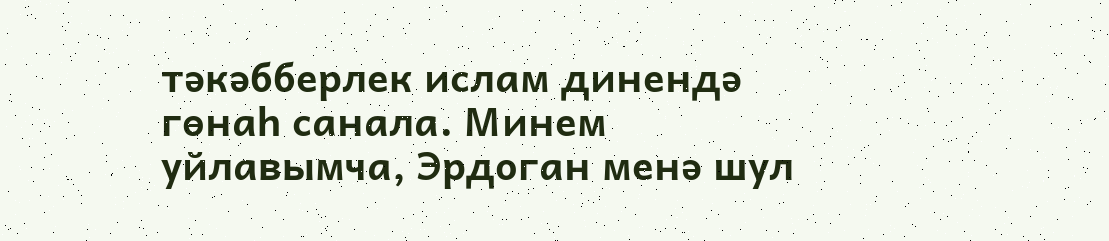тәкәбберлек ислам динендә гөнаһ санала. Минем уйлавымча, Эрдоган менә шул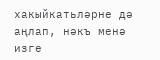хакыйкатьләрне дә аңлап, нәкъ менә изге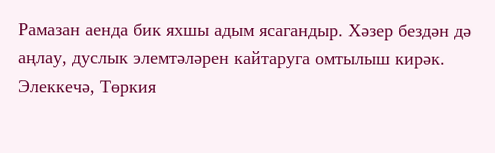Рамазан аенда бик яхшы адым ясагандыр. Хәзер бездән дә аңлау, дуслык элемтәләрен кайтаруга омтылыш кирәк. Элеккечә, Төркия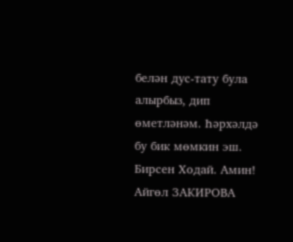белән дус-тату була алырбыз, дип өметләнәм. Һәрхәлдә бу бик мөмкин эш. Бирсен Ходай. Амин!
Айгөл ЗАКИРОВА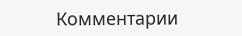Комментарии